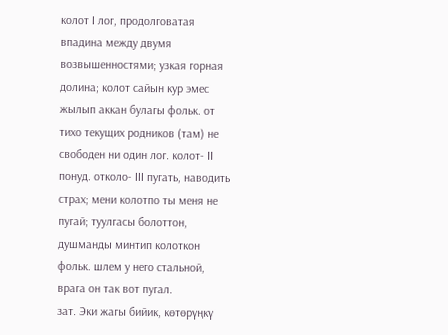колот I лог, продолговатая впадина между двумя возвышенностями; узкая горная долина; колот сайын кур эмес жылып аккан булагы фольк. от тихо текущих родников (там) не свободен ни один лог. колот- II понуд. отколо- III пугать, наводить страх; мени колотпо ты меня не пугай; туулгасы болоттон, душманды минтип колоткон фольк. шлем у него стальной, врага он так вот пугал.
зат. Эки жагы бийик, көтөрүңкү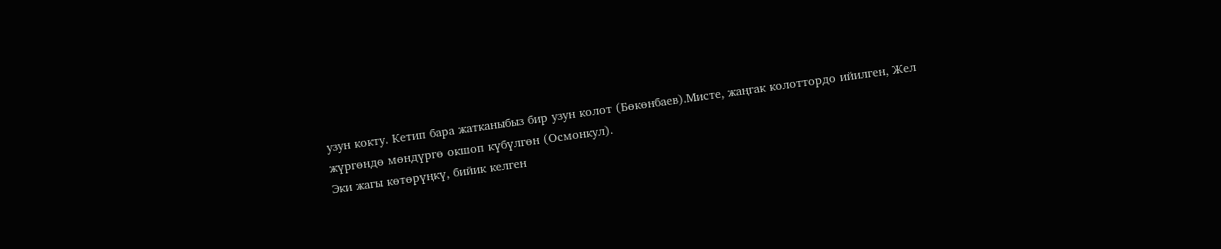узун кокту. Кетип бара жатканыбыз бир узун колот (Бөкөнбаев).Мисте, жаңгак колоттордо ийилген, Жел жүргөндө мөндүргө окшоп күбүлгөн (Осмонкул).
Эки жагы көтөрүңкү, бийик келген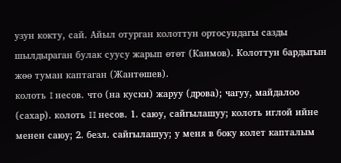узун кокту, сай. Айыл отурган колоттун ортосундагы сазды шылдыраган булак суусу жарып өтөт (Каимов). Колоттун бардыгын жөө туман каптаган (Жантөшев).
колоть I несов. что (на куски) жаруу (дрова); чагуу, майдалоо (сахар). колоть II несов. 1. саюу, сайгылашуу; колоть иглой ийне менен саюу; 2. безл. сайгылашуу; у меня в боку колет капталым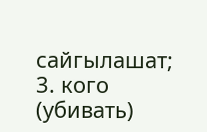сайгылашат; 3. кого (убивать)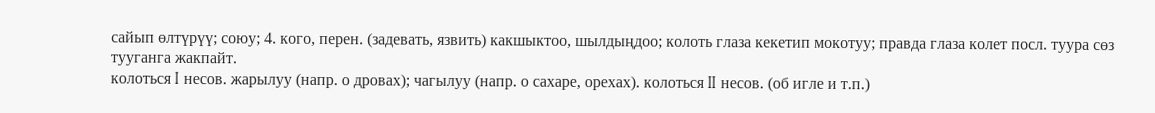сайып өлтүрүү; союу; 4. кого, перен. (задевать, язвить) какшыктоо, шылдыңдоо; колоть глаза кекетип мокотуу; правда глаза колет посл. туура сөз тууганга жакпайт.
колоться I несов. жарылуу (напр. о дровах); чагылуу (напр. о сахаре, орехах). колоться II несов. (об игле и т.п.)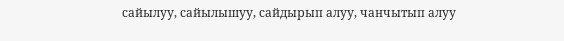сайылуу, сайылышуу, сайдырып алуу, чанчытып алуу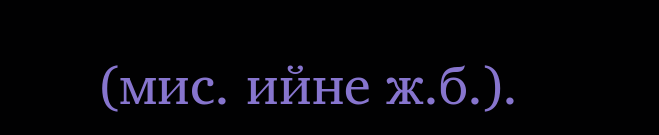(мис. ийне ж.б.).